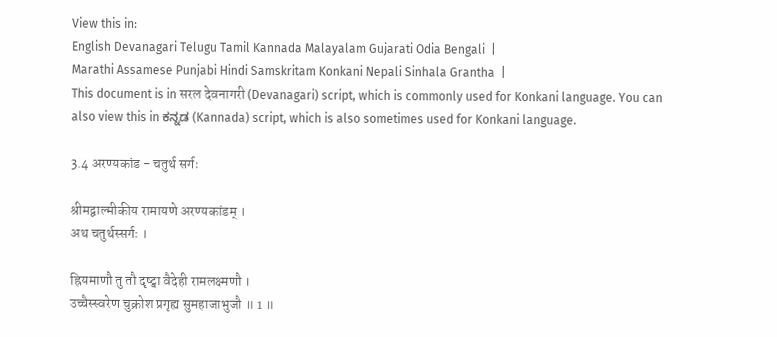View this in:
English Devanagari Telugu Tamil Kannada Malayalam Gujarati Odia Bengali  |
Marathi Assamese Punjabi Hindi Samskritam Konkani Nepali Sinhala Grantha  |
This document is in सरल देवनागरी (Devanagari) script, which is commonly used for Konkani language. You can also view this in ಕನ್ನಡ (Kannada) script, which is also sometimes used for Konkani language.

3.4 अरण्यकांड - चतुर्थ सर्गः

श्रीमद्वाल्मीकीय रामायणे अरण्यकांडम् ।
अथ चतुर्थस्सर्गः ।

ह्रियमाणौ तु तौ दृष्ट्वा वैदेही रामलक्ष्मणौ ।
उच्चैस्स्वरेण चुक्रोश प्रगृह्य सुमहाजाभुजौ ॥ 1 ॥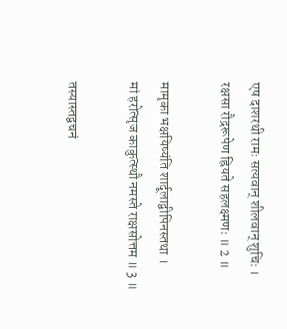एष दाशरथी रामः सत्यवान् शीलवान् शुचिः ।
रक्षसा रौद्ररूपेण ह्रियते सहलक्ष्मणः ॥ 2 ॥

मामृका भक्षयिष्यंति शार्दूलाद्वीपिनस्तथा ।
मां हरोत्सृज काकुत्स्थौ नमस्ते राक्षसोत्तम ॥ 3 ॥

तस्यास्तद्वचनं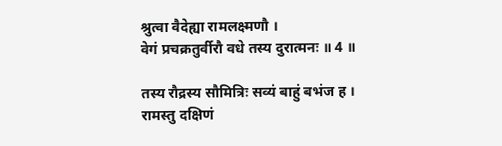श्रुत्वा वैदेह्या रामलक्ष्मणौ ।
वेगं प्रचक्रतुर्वीरौ वधे तस्य दुरात्मनः ॥ 4 ॥

तस्य रौद्रस्य सौमित्रिः सव्यं बाहुं बभंज ह ।
रामस्तु दक्षिणं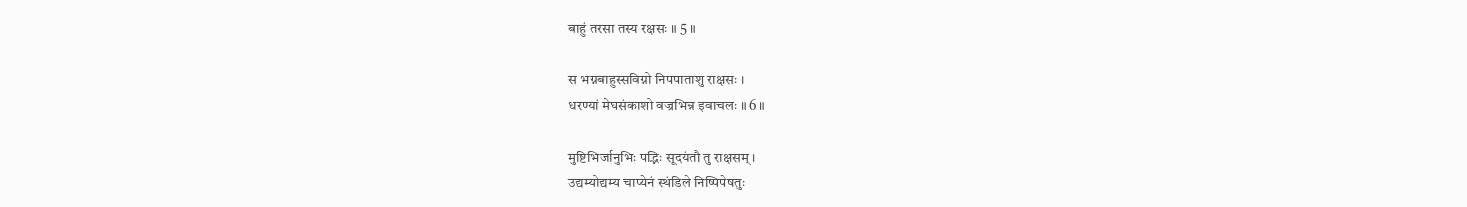बाहुं तरसा तस्य रक्षसः ॥ 5 ॥

स भग्नबाहुस्सविग्नो निपपाताशु राक्षसः ।
धरण्यां मेघसंकाशो वज्रभिन्न इवाचलः ॥ 6 ॥

मुष्टिभिर्जानुभिः पद्भिः सूदयंतौ तु राक्षसम् ।
उद्यम्योद्यम्य चाप्येनं स्थंडिले निष्पिपेषतुः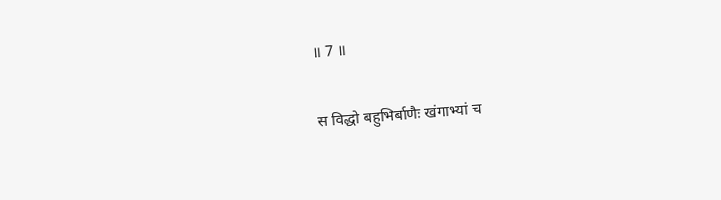॥ 7 ॥

स विद्धो बहुभिर्बाणैः खंगाभ्यां च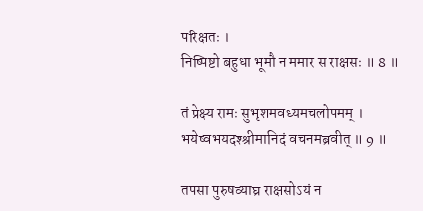परिक्षतः ।
निष्पिष्टो बहुधा भूमौ न ममार स राक्षसः ॥ 8 ॥

तं प्रेक्ष्य रामः सुभृशमवध्यमचलोपमम् ।
भयेष्वभयदश्श्रीमानिदं वचनमब्रवीत् ॥ 9 ॥

तपसा पुरुषव्याघ्र राक्षसोऽयं न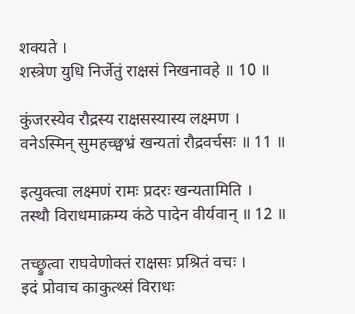शक्यते ।
शस्त्रेण युधि निर्जेतुं राक्षसं निखनावहे ॥ 10 ॥

कुंजरस्येव रौद्रस्य राक्षसस्यास्य लक्ष्मण ।
वनेऽस्मिन् सुमहच्छ्वभ्रं खन्यतां रौद्रवर्चसः ॥ 11 ॥

इत्युक्त्वा लक्ष्मणं रामः प्रदरः खन्यतामिति ।
तस्थौ विराधमाक्रम्य कंठे पादेन वीर्यवान् ॥ 12 ॥

तच्छ्रुत्वा राघवेणोक्तं राक्षसः प्रश्रितं वचः ।
इदं प्रोवाच काकुत्थ्सं विराधः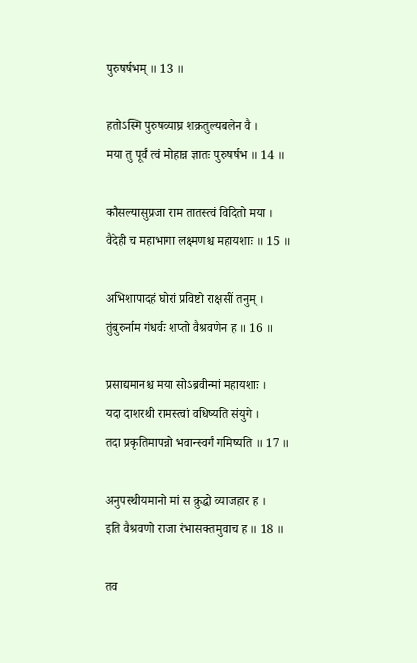पुरुषर्षभम् ॥ 13 ॥

हतोऽस्मि पुरुषव्याघ्र शक्रतुल्यबलेन वै ।
मया तु पूर्वं त्वं मोहान्न ज्ञातः पुरुषर्षभ ॥ 14 ॥

कौसल्यासुप्रजा राम तातस्त्वं विदितो मया ।
वैदेही च महाभागा लक्ष्मणश्च महायशाः ॥ 15 ॥

अभिशापादहं घोरां प्रविष्टो राक्षसीं तनुम् ।
तुंबुरुर्नाम गंधर्वः शप्तो वैश्रवणेन ह ॥ 16 ॥

प्रसाद्यमानश्च मया सोऽब्रवीन्मां महायशाः ।
यदा दाशरथी रामस्त्वां वधिष्यति संयुगे ।
तदा प्रकृतिमापन्नो भवान्स्वर्गं गमिष्यति ॥ 17 ॥

अनुपस्थीयमानो मां स क्रुद्धो व्याजहार ह ।
इति वैश्रवणो राजा रंभासक्तमुवाच ह ॥ 18 ॥

तव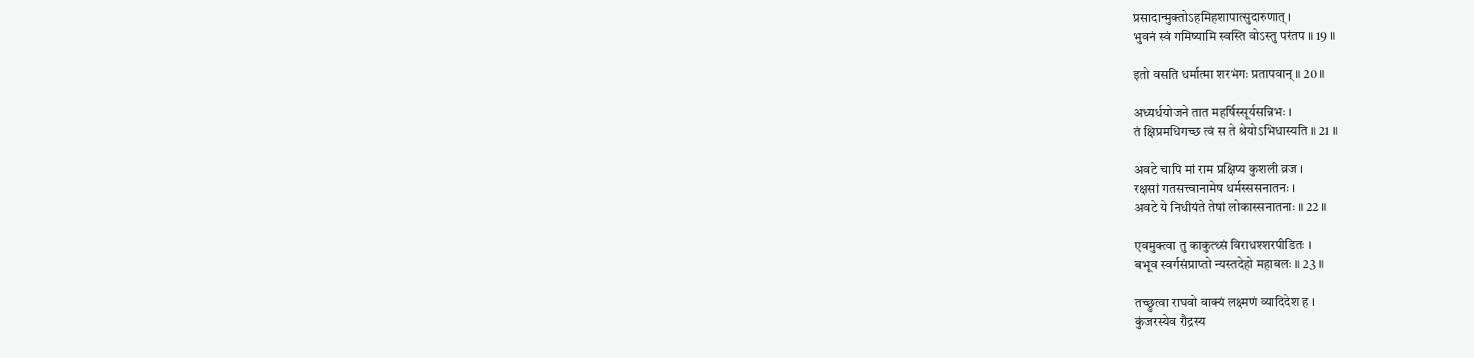प्रसादान्मुक्तोऽहमिहशापात्सुदारुणात् ।
भुवनं स्वं गमिष्यामि स्वस्ति वोऽस्तु परंतप ॥ 19 ॥

इतो वसति धर्मात्मा शरभंगः प्रतापवान् ॥ 20 ॥

अध्यर्धयोजने तात महर्षिस्सूर्यसन्निभः ।
तं क्षिप्रमधिगच्छ त्वं स ते श्रेयोऽभिधास्यति ॥ 21 ॥

अवटे चापि मां राम प्रक्षिप्य कुशली व्रज ।
रक्षसां गतसत्त्वानामेष धर्मस्ससनातनः ।
अवटे ये निधीयंते तेषां लोकास्सनातनाः ॥ 22 ॥

एवमुक्त्वा तु काकुत्थ्सं विराधश्शरपीडितः ।
बभूव स्वर्गसंप्राप्तो न्यस्तदेहो महाबलः ॥ 23 ॥

तच्छ्रुत्वा राघवो वाक्यं लक्ष्मणं व्यादिदेश ह ।
कुंजरस्येव रौद्रस्य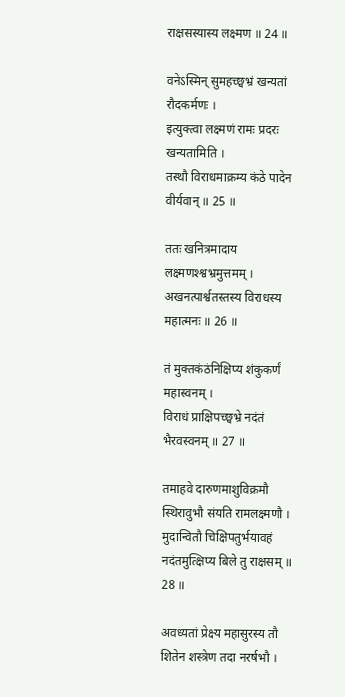राक्षसस्यास्य लक्ष्मण ॥ 24 ॥

वनेऽस्मिन् सुमहच्छ्वभ्रं खन्यतां रौदकर्मणः ।
इत्युक्त्वा लक्ष्मणं रामः प्रदरः खन्यतामिति ।
तस्थौ विराधमाक्रम्य कंठे पादेन वीर्यवान् ॥ 25 ॥

ततः खनित्रमादाय लक्ष्मणश्श्वभ्रमुत्तमम् ।
अखनत्पार्श्वतस्तस्य विराधस्य महात्मनः ॥ 26 ॥

तं मुक्तकंठंनिक्षिप्य शंकुकर्णं महास्वनम् ।
विराधं प्राक्षिपच्छ्वभ्रे नदंतं भैरवस्वनम् ॥ 27 ॥

तमाहवे दारुणमाशुविक्रमौ स्थिरावुभौ संयति रामलक्ष्मणौ ।
मुदान्वितौ चिक्षिपतुर्भयावहं नदंतमुत्क्षिप्य बिले तु राक्षसम् ॥ 28 ॥

अवध्यतां प्रेक्ष्य महासुरस्य तौ शितेन शस्त्रेण तदा नरर्षभौ ।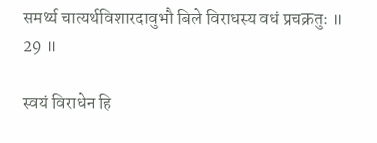समर्थ्य चात्यर्थविशारदावुभौ बिले विराधस्य वधं प्रचक्रतुः ॥ 29 ॥

स्वयं विराधेन हि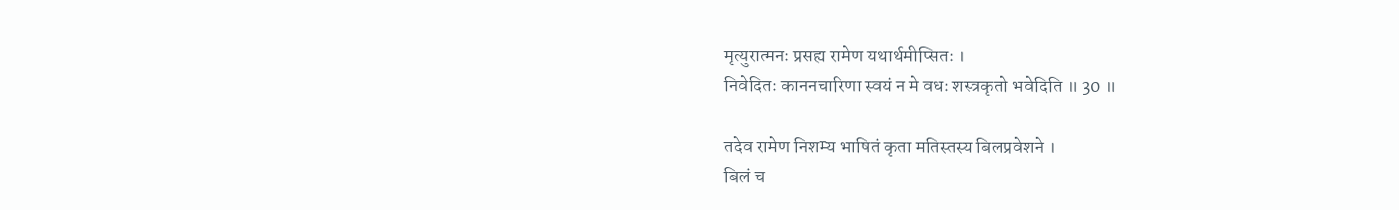मृत्युरात्मनः प्रसह्य रामेण यथार्थमीप्सितः ।
निवेदितः काननचारिणा स्वयं न मे वधः शस्त्रकृतो भवेदिति ॥ 30 ॥

तदेव रामेण निशम्य भाषितं कृता मतिस्तस्य बिलप्रवेशने ।
बिलं च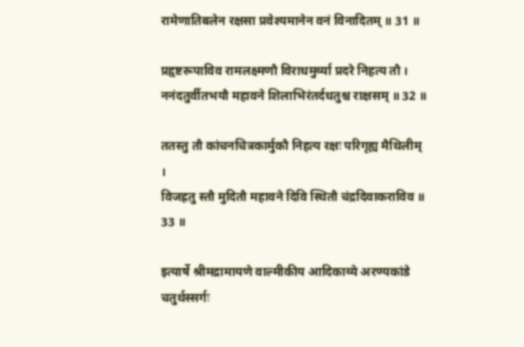रामेणातिबलेन रक्षसा प्रवेश्यमानेन वनं विनादितम् ॥ 31 ॥

प्रहृष्टरूपाविव रामलक्ष्मणौ विराधमुर्व्या प्रदरे निहत्य तौ ।
ननंदतुर्वीतभयौ महावने शिलाभिरंतर्दधतुश्च राक्षसम् ॥ 32 ॥

ततस्तु तौ कांचनचित्रकार्मुकौ निहत्य रक्षः परिगृह्य मैथिलीम् ।
विजह्रतु स्तौ मुदितौ महावने दिवि स्थितौ चंद्रदिवाकराविव ॥ 33 ॥

इत्यार्षे श्रीमद्रामायणे वाल्मीकीय आदिकाव्ये अरण्यकांडे चतुर्थस्सर्गः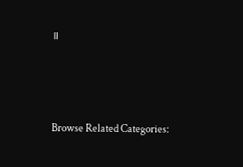॥




Browse Related Categories: